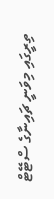ތިރީގައި މިވަނީ ޗައިނާގެ ސްޓޭޓް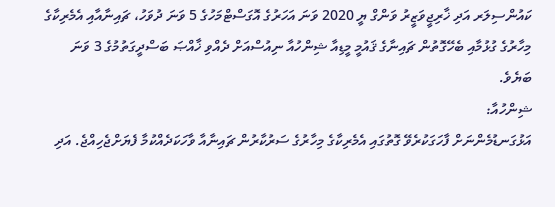ކައުންސިލަރ އަދި ޚާރިޖީވަޒީރު ވަންގް ޔީ 2020 ވަނަ އަހަރުގެ އޮގަސްޓްމަހުގެ 5 ވަނަ ދުވަހު، ޗައިނާއާއި އެމެރިކާގެ މިހާރުގެ ގުޅުމާއި ބެހޭގޮތުން ޗައިނާގެ ޤައުމީ މީޑިއާ ޝިންހުއާ ނިއުސްއަށް ދެއްވި ޚާއްޞަ ބަސްދީގަތުމުގެ 3 ވަނަ ބަޔެވެ.
ޝިންހުއާ:
އަޅުގަނޑުމެންނަށް ފާހަގަކުރެވޭ ގޮތުގައި އެމެރިކާގެ މިހާރުގެ ސަރުކާރުން ޗައިނާއާ ވާހަކަދެއްކުމާ ފެޔަށްޖެހިއްޖެ. އަދި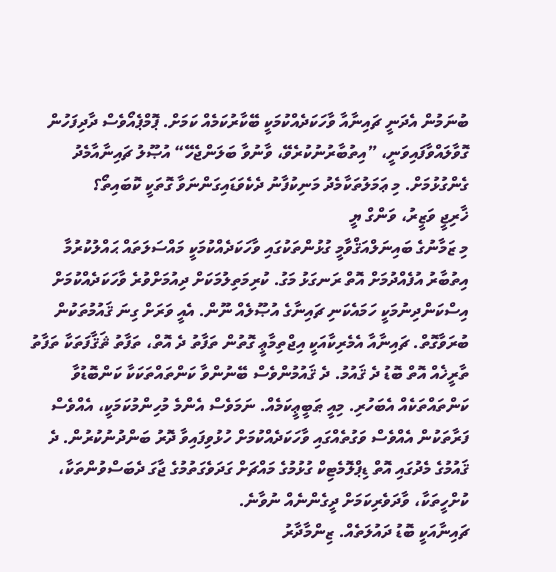ބުނަމުން އެދަނީ ޗައިނާއާ ވާހަކަދެއްކުމަކީ ބޭކާރުކަމެއް ކަމަށް. ޕޮމްޕެއޯވެސް ދާދިފަހުން ގޮވާލައްވާފައިވަނީ، ”އިތުބާރުނުކުރެވޭ، ވާނުވާ ބަލަންޖެހޭ“ އުޞޫލު ޗައިނާއާމެދު ގެންގުޅުމަށް. މި ޢަމަލުތަކާމެދު މަނިކުފާނު ދެކެވަޑައިގަންނަވާ ގޮތަކީ ކޮބައިތޯ؟
ޚާރިޖީ ވަޒީރު، ވަންގް ޔީ
މި ޒަމާނުގެ ބައިނަލްއަޤްވާމީ ގުޅުންތަކުގައި ވާހަކަދެއްކުމަކީ މައްސަލަތައް ޙައްލުކުރުމާ އިތުބާރު އުފެއްދުމަށް އޮތް ރަނގަޅު މަގު. ކުރިމަތިލުމަކަށް ދިއުމަށްވުރެ ވާހަކަދެއްކުމަށް އިސްކަންދިނުމަކީ ހަމައެކަނި ޗައިނާގެ އުޞޫލެއް ނޫން. އެއީ ވަރަށް ގިނަ ޤައުމުތަކުން ބުރަވާގޮތް. ޗައިނާއާ އެމެރިކާއަކީ އިޖްތިމާޢީ ގޮތުން ތަފާތު ދެ އޮތް، ތަފާތު ޘަޤާފަތަކާ ތަފާތު ތާރީޚެއް އޮތް ބޮޑު ދެ ޤައުމު. ދެ ޤައުމުންވެސް ބޭނުންވާ ކަންތައްތަކަކާ ކަންބޮޑުވާ ކަންތައްތަކެއް އެބަހުރި. މިއީ ޠަބީޢީކަމެއް. ނަމަވެސް އެންމެ މުހިންމުކަމަކީ، އެއްވެސް ފަރާތަކުން އެއްވެސް ވަގުތެއްގައި ވާހަކަދެއްކުމަށް ހުޅުވިފައިވާ ދޮރު ބަންދުނުކުރުން. ދެ ޤައުމުގެ މެދުގައި އޮތް ޑިޕްލޮމެޓިކް ގުޅުމުގެ މައްޗަށް ގަދަވެގަތުމުގެ ޖާގަ ދެބަސްވުންތަކާ، ކުށްހީތަކާ، ވާދަވެރިކަމަށް ދީގެންނެއް ނުވާނެ.
ޗައިނާއަކީ ބޮޑު ދައުލަތެއް. ޒިންމާދާރު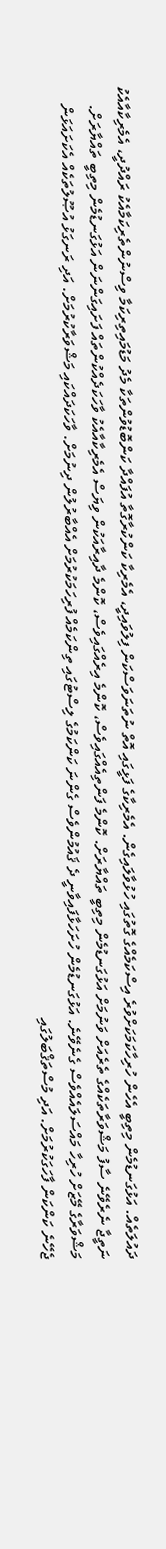ދައުލަތެއް. އަޅުގަނޑުމެން މިތިބީ އެހެން ހުރިހާކަމަކަށްވުރެ އިސްކަމެއްގެ ގޮތުގައި ހުޅުވާލައިގެން. އެމެރިކާގެ ފަޅީގައި އޮތް ނުތަނަވަސްކަން ފިލުވައިދީ، އެމެރިކާ ކަންކުރާގޮތާ އުފައްދާ ކަންބޮޑުވުންތަކާ މެދު މަޑުމައިތިރިކަމާ ވިސްނުންތެރިކަމާއެކު ރައްދުދީ، އެމެރިކާއާއެކު ނަތީޖާ ނެރެވޭނެ ސާފު މަޝްވަރާތަކެއްގެ ތެރެއަށް ވަނުމަށް އަޅުގަނޑުމެން މިތިބީ ތައްޔާރަށް. ކޮންމެ ފަންތިއެއްގައިވެސް، ކޮންމެ އިރެއްގައިވެސް، ކޮންމެ ދާއިރާއަކުން ވިޔަސް އެމެރިކާއާއެކު ވާހަކަދެއްކުންތައް ފަށައިގަންނަން އަޅުގަނޑުމެން މިތިބީ ތައްޔާރަށް. މަޝްވަރާގެ މޭޒަށް ހުރިހާ މައްސަލައެއްވެސް ގެނެވޭނެ. އަޅުގަނޑުމެން ހުށަހަޅާފައިވާނީ ދެ ޤައުމުންވެސް ގެންނަ ކަންކަމުގެ ލިސްޓުގައި ތިންކަމެއް ފުރިހަމަކުރުމަށް އެއްބާރުލުން ދިނުމަށް. ވާހަކަދައްކައި މަޝްވަރާކުރުމަށް. އަދި ރަނގަޅު އުޞޫލުތަކެއް އެކަށައަޅަން ޖެހޭނެ ކަންކަން ފާހަގަކުރުމަށް. އަދި މުސްތަޤްބަލުގައި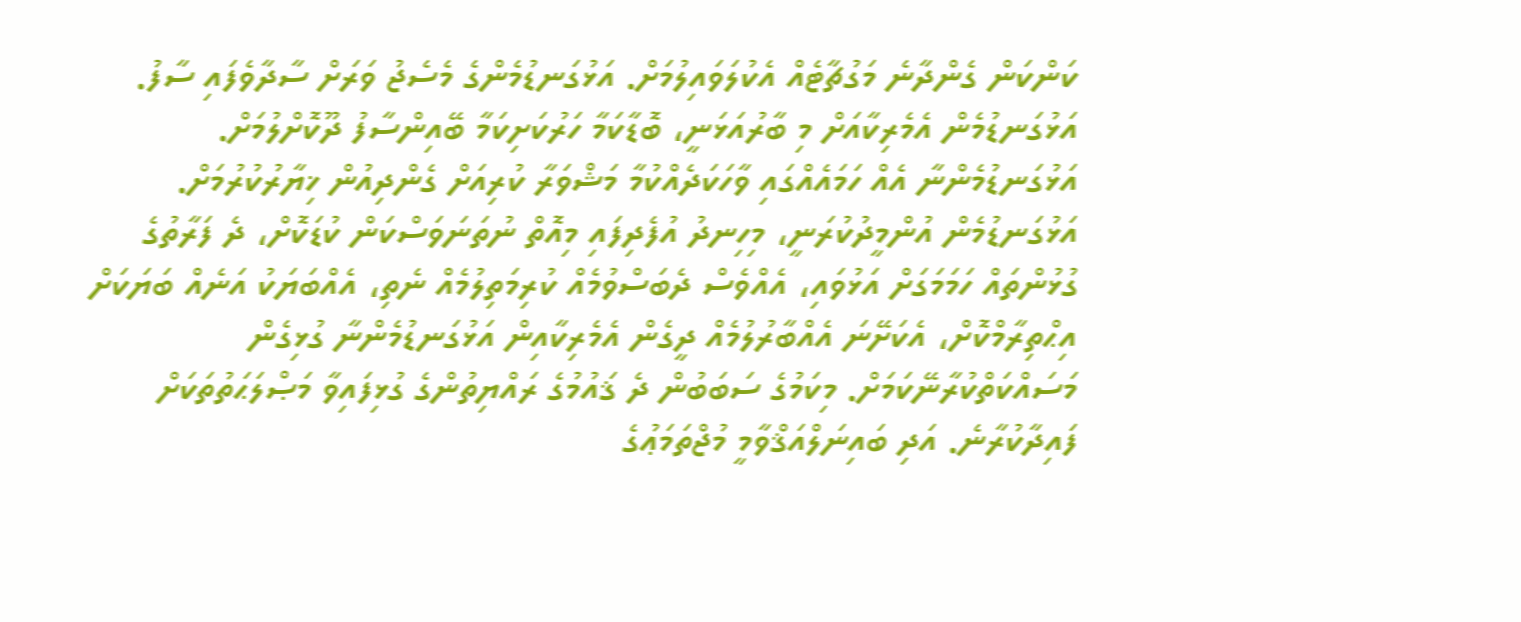ކަންކަން ގެންދާނެ މަގުޗާޓެއް އެކުލަވައިލުމަށް. އަޅުގަނޑުމެންގެ މެސެޖު ވަރަށް ސާދާވެފައި ސާފު. އަޅުގަނޑުމެން އެމެރިކާއަށް މި ބާރުއަޅަނީ، ބޮޑާކަމާ ހަރުކަށިކަމާ ބޭއިންސާފު ދޫކޮށްލުމަށް. އަޅުގަނޑުމެންނާ އެއް ހަމައެއްގައި ވާހަކަދެއްކުމާ މަޝްވަރާ ކުރިއަށް ގެންދިއުން ޚިޔާރުކުރުމަށް. އަޅުގަނޑުމެން އުންމީދުކުރަނީ، މިހިނދު އުފެދިފައި މިއޮތް ނުތަނަވަސްކަން ކުޑަކޮށް، ދެ ފަރާތުގެ ގުޅުންތައް ހަމަމަގަށް އަޅުވައި، އެއްވެސް ދެބަސްވުމެއް ކުރިމަތިލުމެއް ނެތި، އެއްބަޔަކު އަނެއް ބަޔަކަށް އިޙްތިރާމްކޮށް، އެކަށޭނަ އެއްބާރުލުމެއް ދީގެން އެމެރިކާއިން އަޅުގަނޑުމެންނާ ގުޅިގެން މަސައްކަތްކުރާނޭކަމަށް. މިކަމުގެ ސަބަބުން ދެ ޤައުމުގެ ރައްޔިތުންގެ ގުޅިފައިވާ މަޞްލަޙަތުތަކަށް ފައިދާކުރާނެ. އަދި ބައިނަލްއަޤްވާމީ މުޖްތަމަޢުގެ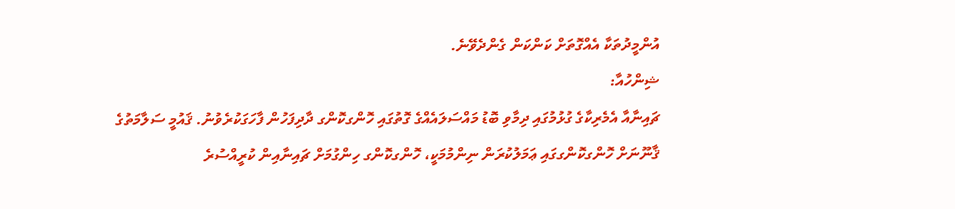އުންމީދުތަކާ އެއްގޮތަށް ކަންކަން ގެންދެވޭނެ.
ޝިންހުއާ:
ޗައިނާއާ އެމެރިކާގެ ގުޅުމުގައި ދިމާވި ބޮޑު މައްސަލައެއްގެ ގޮތުގައި ހޮންގކޮންގ ދާދިފަހުން ފާހަގަކުރެވުނު. ޤައުމީ ސަލާމަތުގެ ޤާނޫނަށް ހޮންގކޮންގގައި ޢަމަލުކުރަން ނިންމުމަކީ، ހޮންގކޮންގ ހިންގުމަށް ޗައިނާއިން ކުރީއްސުރެ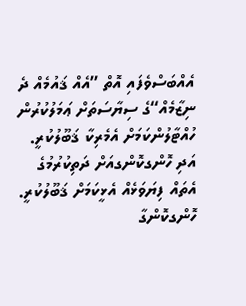އެއްބަސްވެފައި އޮތް ”އެއް ޤައުމެއް ދެ ނިޒާމެއް“ގެ ސިޔާސަތަށް ޢަމަލުކުރުން ހުއްޓާލުންކަމަށް އެމެރިކާ ޤަބޫލުކުރީ. އަދި ހޮންގކޮންގއަށް ދަތިކުރުމުގެ އެތައް ފިޔަވަޅެއް އެޅީކަމަށް ޤަބޫލުކުރީ. ހޮންގކޮންގާ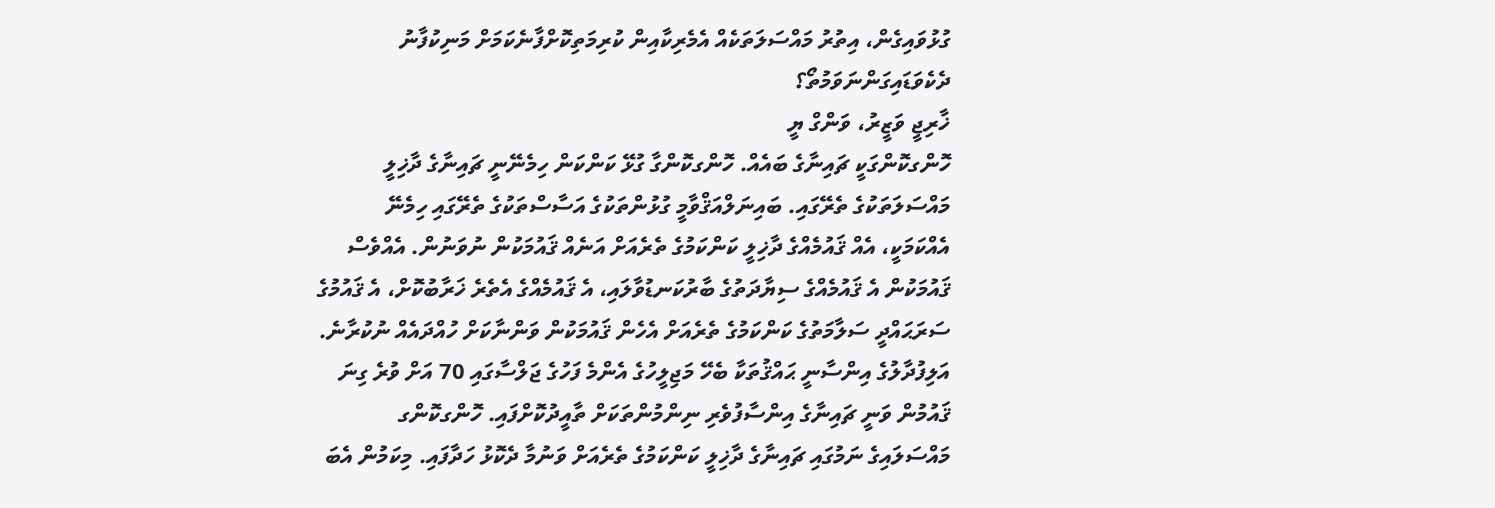ގުޅުވައިގެން، އިތުރު މައްސަލަތަކެއް އެމެރިކާއިން ކުރިމަތިކޮށްފާނެކަމަށް މަނިކުފާނު ދެކެވަޑައިގަންނަވަމުތޯ؟
ޚާރިޖީ ވަޒީރު، ވަންގް ޔީ
ހޮންގކޮންގަކީ ޗައިނާގެ ބައެއް. ހޮންގކޮންގާ ގުޅޭ ކަންކަން ހިމެނޭނީ ޗައިނާގެ ދާޚިލީ މައްސަލަތަކުގެ ތެރޭގައި. ބައިނަލްއަޤްވާމީ ގުޅުންތަކުގެ އަސާސްތަކުގެ ތެރޭގައި ހިމެނޭ އެއްކަމަކީ، އެއް ޤައުމެއްގެ ދާޚިލީ ކަންކަމުގެ ތެރެއަށް އަނެއް ޤައުމަކުން ނުވަނުން. އެއްވެސް ޤައުމަކުން އެ ޤައުމެއްގެ ސިޔާދަތުގެ ބާރުކަނޑުވާލައި، އެ ޤައުމެއްގެ އެތެރެ ޚަރާބުކޮށް، އެ ޤައުމުގެ ސަރަޙައްދީ ސަލާމަތުގެ ކަންކަމުގެ ތެރެއަށް އެހެން ޤައުމަކުން ވަންނާކަށް ހުއްދައެއް ނުކުރާނެ. އަލިފުދާލުގެ އިންސާނީ ޙައްޤުތަކާ ބެހޭ މަޖިލީހުގެ އެންމެ ފަހުގެ ޖަލްސާގައި 70 އަށް ވުރެ ގިނަ ޤައުމުން ވަނީ ޗައިނާގެ އިންސާފުވެރި ނިންމުންތަކަށް ތާއީދުކޮށްފައި. ހޮންގކޮންގ މައްސަލައިގެ ނަމުގައި ޗައިނާގެ ދާޚިލީ ކަންކަމުގެ ތެރެއަށް ވަނުމާ ދެކޮޅު ހަދާފައި. މިކަމުން އެބަ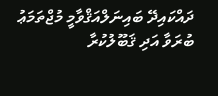ދައްކައިދޭ ބައިނަލްއަޤްވާމީ މުޖްތަމަޢު ބުރަވާ އަދި ޤަބޫލުކުރާ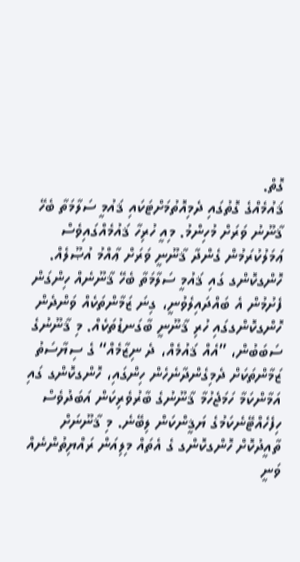ގޮތް.
ޤައުމެއްގެ ގޮތުގައި ދެމިއޮތުމަށްޓަކައި ޤައުމީ ސަލާމަތާ ބެހޭ ޤާނޫނު ވަރަށް މުހިންމު. މިއީ ހުރިހާ ޤައުމެއްގައިވެސް ޢަމަލުކުރަމުން ގެންދާ ޤާނޫނީ ވަރަށް ޢާއްމު އުޞޫލެއް. ހޮންގކޮންގ ގައި ޤައުމީ ސަލާމަތާ ބެހޭ ޤާނޫނެއް ހިންގަން ފެށުމުން އެ ބައްދައިލެވުނީ، ގިނަ ޒަމާންތަކެއް ވަންދެން ހޮންގކޮންގގައި ހުރި ޤާނޫނީ ބާގަނޑުތަކެއް. މި ޤާނޫނުގެ ސަބަބުން، ”އެއް ޤައުމެއް، ދެ ނިޒާމެއް“ ގެ ސިޔާސަތު ޒަމާންތަކަށް ދެމިގެންދާނެހެން ހިންގައި، ހޮންގކޮންގ ގައި އަމާންކަމާ ހަމަޖެހުމާ ޤާނޫނުގެ ބާރުވެރިކަން އަބަދުވެސް ހިފެހެއްޓޭނެކަމުގެ ޔަޤީންކަން ލިބޭނެ. މި ޤާނޫނަށް ތާއީދުކޮށް ހޮންގކޮންގ ގެ އެތައް މިލިއަން ރައްޔިތުންނެއް ވަނީ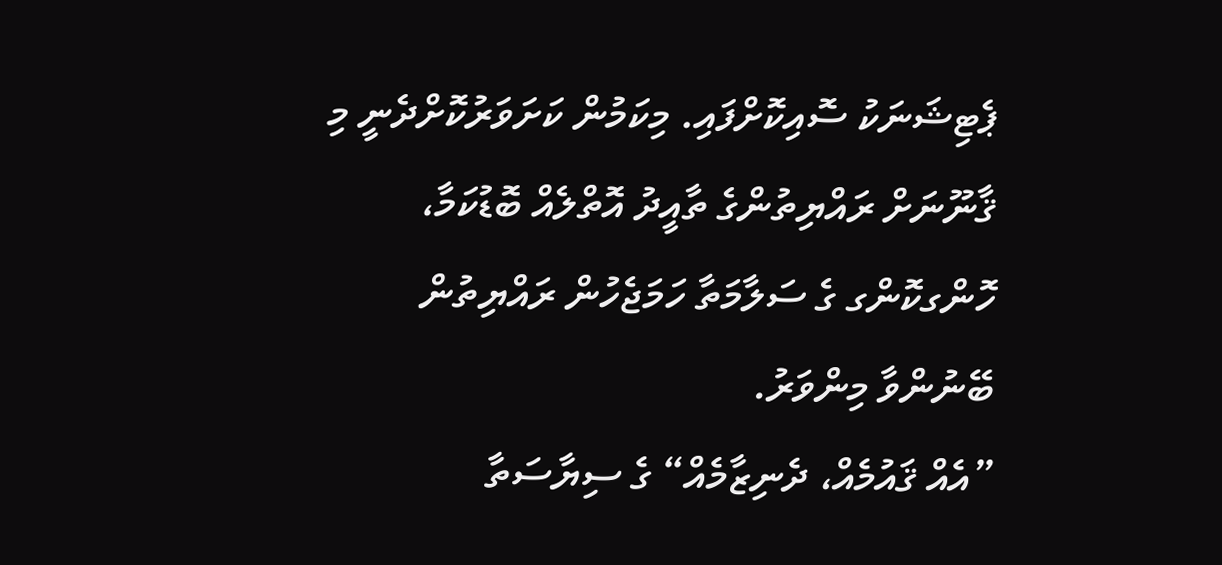ޕެޓިޝަނަކު ސޮއިކޮށްފައި. މިކަމުން ކަށަވަރުކޮށްދެނީ މި ޤާނޫނަށް ރައްޔިތުންގެ ތާއީދު އޮތްލެއް ބޮޑުކަމާ، ހޮންގކޮންގ ގެ ސަލާމަތާ ހަމަޖެހުން ރައްޔިތުން ބޭނުންވާ މިންވަރު.
”އެއް ޤައުމެއް، ދެނިޒާމެއް“ ގެ ސިޔާސަތާ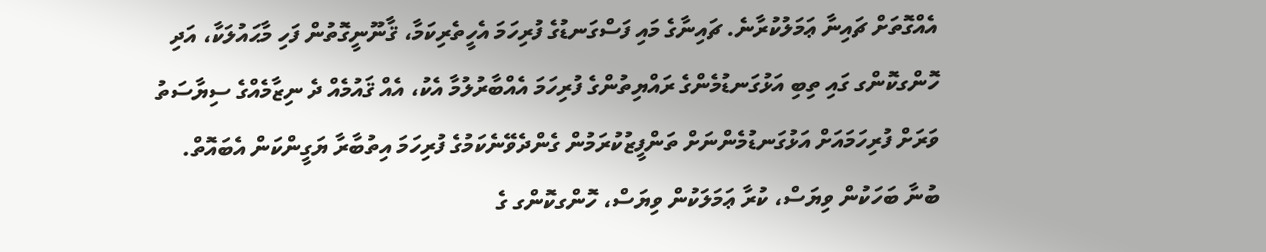އެއްގޮތަށް ޗައިނާ ޢަމަލުކުރާނެ. ޗައިނާގެ މައި ފަސްގަނޑުގެ ފުރިހަމަ އެހީތެރިކަމާ، ޤާނޫނީގޮތުން ފަހި މާޙައުލަކާ، އަދި ހޮންގކޮންގ ގައި ތިބި އަޅުގަނޑުމެންގެ ރައްޔިތުންގެ ފުރިހަމަ އެއްބާރުލުމާ އެކު، އެއް ޤައުމެއް ދެ ނިޒާމެއްގެ ސިޔާސަތު ވަރަށް ފުރިހަމައަށް އަޅުގަނޑުމެންނަށް ތަންފީޒުކުރަމުން ގެންދެވޭނެކަމުގެ ފުރިހަމަ އިތުބާރާ ޔަގީންކަން އެބައޮތް. ބުނާ ބަހަކުން ވިޔަސް، ކުރާ ޢަމަލަކުން ވިޔަސް، ހޮންގކޮންގ ގެ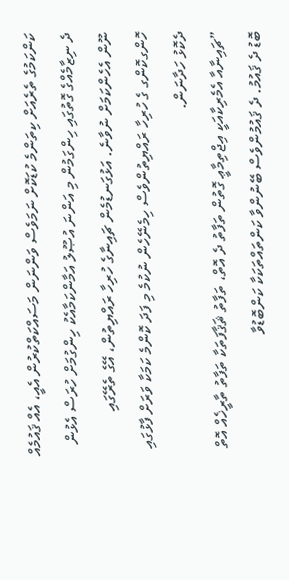ކަންކަމުގެ ތެރެއަށް ކިތަންމެ ކުޑަކޮށް ނަމަވެސް ވަންނަން މަސައްކަތްކުރުން އެއީ، އެއް ޤައުމެއް ދެ ނިޒާމެއްގެ ގޮތުގައި ހިންގަމުން މި އަންނަ އުޞޫލު އަމާންކަމާއެކު ހިންގުމަށް ހުރަސް އެޅުން ނޫން އެހެންކަމަށް ނުވާނެ. އަޅުގަނޑުމެން ޗައިނާގެ ހުރިހާ ރައްޔިތުން، އޭގެ ތެރޭގައި ހޮންގކޮންގ ގެ ހުރިހާ ރައްޔިތުންވެސް ހިމެނޭހެން ނުކުމެ މި ފަދަ ކޮންމެ ކަމަކާ ވަރަށް ފާޅުގައި ދެކޮޅު ހަދާނަން.
”ޗައިނާއާ އެމެރިކާއަކީ އިޖްތިމާޢީ ގޮތުން ތަފާތު ދެ އޮތް، ތަފާތު ޘަޤާފަތަކާ ތަފާތު ތާރީޚެއް އޮތް ބޮޑު ދެ ޤައުމު. ދެ ޤައުމުންވެސް ބޭނުންވާ ކަންތައްތަކަކާ ކަންބޮޑުވާ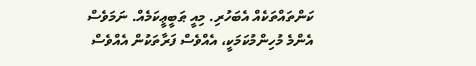ކަންތައްތަކެއް އެބަހުރި. މިއީ ޠަބީޢީކަމެއް. ނަމަވެސް އެންމެ މުހިންމުކަމަކީ، އެއްވެސް ފަރާތަކުން އެއްވެސް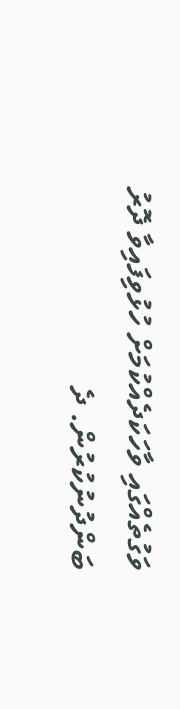ވަގުތެއްގައި ވާހަކަދެއްކުމަށް ހުޅުވިފައިވާ ދޮރު ބަންދުނުކުރުން. ދެ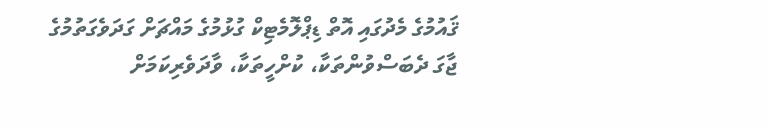ޤައުމުގެ މެދުގައި އޮތް ޑިޕްލޮމެޓިކް ގުޅުމުގެ މައްޗަށް ގަދަވެގަތުމުގެ ޖާގަ ދެބަސްވުންތަކާ، ކުށްހީތަކާ، ވާދަވެރިކަމަށް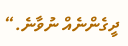ދީގެންނެއް ނުވާނެ.“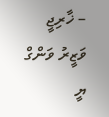– ޚާރިޖީ ވަޒީރު ވަންގް ޔީ